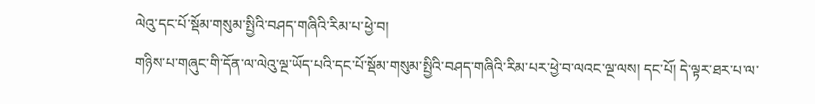ལེའུ་དང་པོ་སྡོམ་གསུམ་སྤྱིའི་བཤད་གཞིའི་རིམ་པ་ཕྱེ་བ།
གཉིས་པ་གཞུང་གི་དོན་ལ་ལེའུ་ལྔ་ཡོད་པའི་དང་པོ་སྡོམ་གསུམ་སྤྱིའི་བཤད་གཞིའི་རིམ་པར་ཕྱེ་བ་ལའང་ལྔ་ལས། དང་པོ། དེ་ལྟར་ཐར་པ་ལ་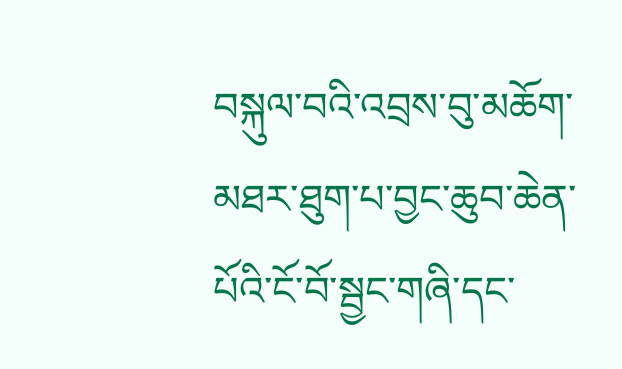བསྐུལ་བའི་འབྲས་བུ་མཆོག་མཐར་ཐུག་པ་བྱང་ཆུབ་ཆེན་པོའི་ངོ་བོ་སྦྱང་གཞི་དང་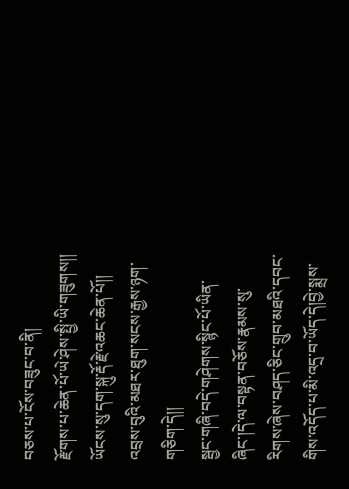བཅས་པ་ངོས་བཟུང་བ་ནི།
རྫོགས་པ་ཆེན་པོ་ཡེ་ཤེས་སྤྱི་ཡི་གཟུགས།།
ཡོངས་སུ་དག་སྐུ་རྡོ་རྗེ་འཆང་ཆེན་པོ།།
འབྲས་བུའི་མཐར་ཐུག་སངས་རྒྱས་ཉག་གཅིག་དེ།།
སྦྱང་གཞི་བདེ་གཤེགས་སྙིང་པོ་ཡིན་ཞིང་།དེ་ལ་བསྟན་བཅོས་རྣམས་སུ་རིགས་ཞེས་བཤད་ཅིང་གྲུབ་མཐའི་དབང་གིས་འདོད་པ་མི་འདྲ་བ་ཡོད་དེ།བྱེ་སྨྲས་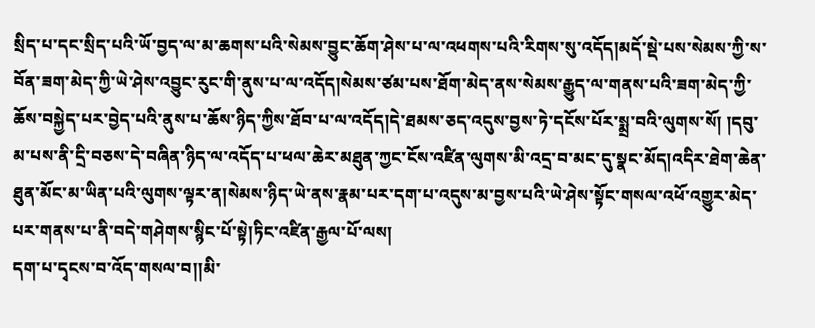སྲིད་པ་དང་སྲིད་པའི་ཡོ་བྱད་ལ་མ་ཆགས་པའི་སེམས་བྱུང་ཆོག་ཤེས་པ་ལ་འཕགས་པའི་རིགས་སུ་འདོད།མདོ་སྡེ་པས་སེམས་ཀྱི་ས་བོན་ཟག་མེད་ཀྱི་ཡེ་ཤེས་འབྱུང་རུང་གི་ནུས་པ་ལ་འདོད།སེམས་ཙམ་པས་ཐོག་མེད་ནས་སེམས་རྒྱུད་ལ་གནས་པའི་ཟག་མེད་ཀྱི་ཆོས་བསྐྱེད་པར་བྱེད་པའི་ནུས་པ་ཆོས་ཉིད་ཀྱིས་ཐོབ་པ་ལ་འདོད།དེ་ཐམས་ཅད་འདུས་བྱས་ཏེ་དངོས་པོར་སྨྲ་བའི་ལུགས་སོ། །དབུ་མ་པས་ནི་དྲི་བཅས་དེ་བཞིན་ཉིད་ལ་འདོད་པ་ཕལ་ཆེར་མཐུན་ཀྱང་ངོས་འཛིན་ལུགས་མི་འདྲ་བ་མང་དུ་སྣང་མོད།འདིར་ཐེག་ཆེན་ཐུན་མོང་མ་ཡིན་པའི་ལུགས་ལྟར་ན།སེམས་ཉིད་ཡེ་ནས་རྣམ་པར་དག་པ་འདུས་མ་བྱས་པའི་ཡེ་ཤེས་སྟོང་གསལ་འཕོ་འགྱུར་མེད་པར་གནས་པ་ནི་བདེ་གཤེགས་སྙིང་པོ་སྟེ།ཏིང་འཛིན་རྒྱལ་པོ་ལས།
དག་པ་དྭངས་བ་འོད་གསལ་བ།།མི་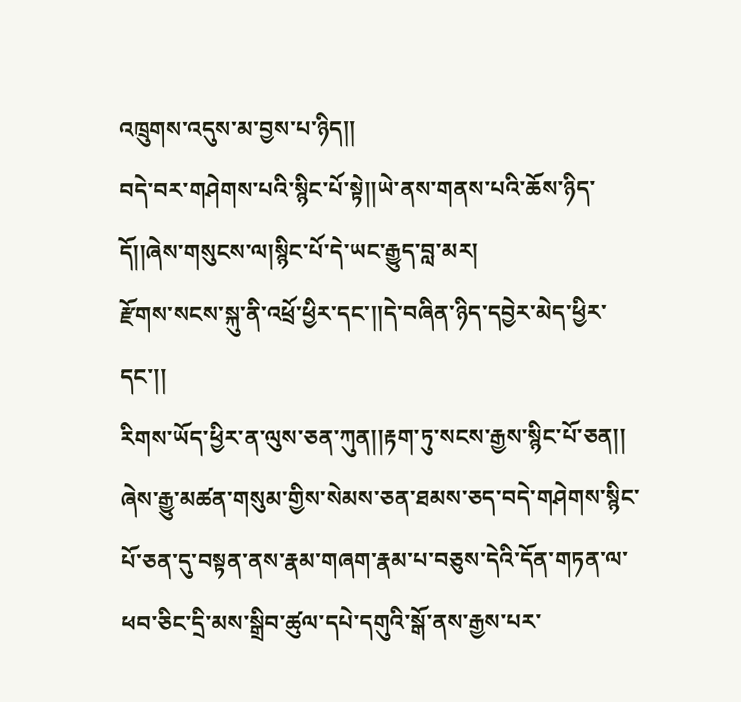འཁྲུགས་འདུས་མ་བྱས་པ་ཉིད།།
བདེ་བར་གཤེགས་པའི་སྙིང་པོ་སྟེ།།ཡེ་ནས་གནས་པའི་ཆོས་ཉིད་དོ།།ཞེས་གསུངས་ལ།སྙིང་པོ་དེ་ཡང་རྒྱུད་བླ་མར།
རྫོགས་སངས་སྐུ་ནི་འཕྲོ་ཕྱིར་དང་།།དེ་བཞིན་ཉིད་དབྱེར་མེད་ཕྱིར་དང་།།
རིགས་ཡོད་ཕྱིར་ན་ལུས་ཅན་ཀུན།།རྟག་ཏུ་སངས་རྒྱས་སྙིང་པོ་ཅན།།
ཞེས་རྒྱུ་མཚན་གསུམ་གྱིས་སེམས་ཅན་ཐམས་ཅད་བདེ་གཤེགས་སྙིང་པོ་ཅན་དུ་བསྟན་ནས་རྣམ་གཞག་རྣམ་པ་བཅུས་དེའི་དོན་གཏན་ལ་ཕབ་ཅིང་དྲི་མས་སྒྲིབ་ཚུལ་དཔེ་དགུའི་སྒོ་ནས་རྒྱས་པར་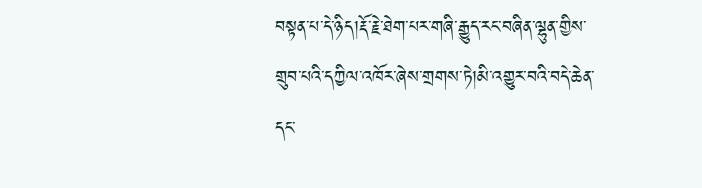བསྟན་པ་དེ་ཉིད།རྡོ་རྗེ་ཐེག་པར་གཞི་རྒྱུད་རང་བཞིན་ལྷུན་གྱིས་གྲུབ་པའི་དཀྱིལ་འཁོར་ཞེས་གྲགས་ཏེ།མི་འགྱུར་བའི་བདེ་ཆེན་དང་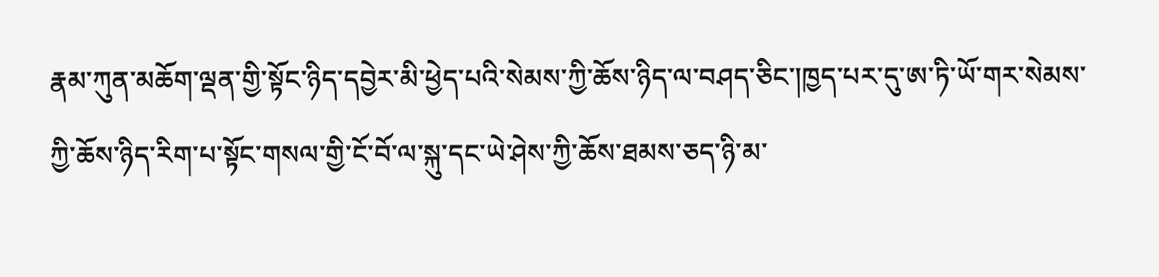རྣམ་ཀུན་མཆོག་ལྡན་གྱི་སྟོང་ཉིད་དབྱེར་མི་ཕྱེད་པའི་སེམས་ཀྱི་ཆོས་ཉིད་ལ་བཤད་ཅིང་།ཁྱད་པར་དུ་ཨ་ཏི་ཡོ་གར་སེམས་ཀྱི་ཆོས་ཉིད་རིག་པ་སྟོང་གསལ་གྱི་ངོ་བོ་ལ་སྐུ་དང་ཡེ་ཤེས་ཀྱི་ཆོས་ཐམས་ཅད་ཉི་མ་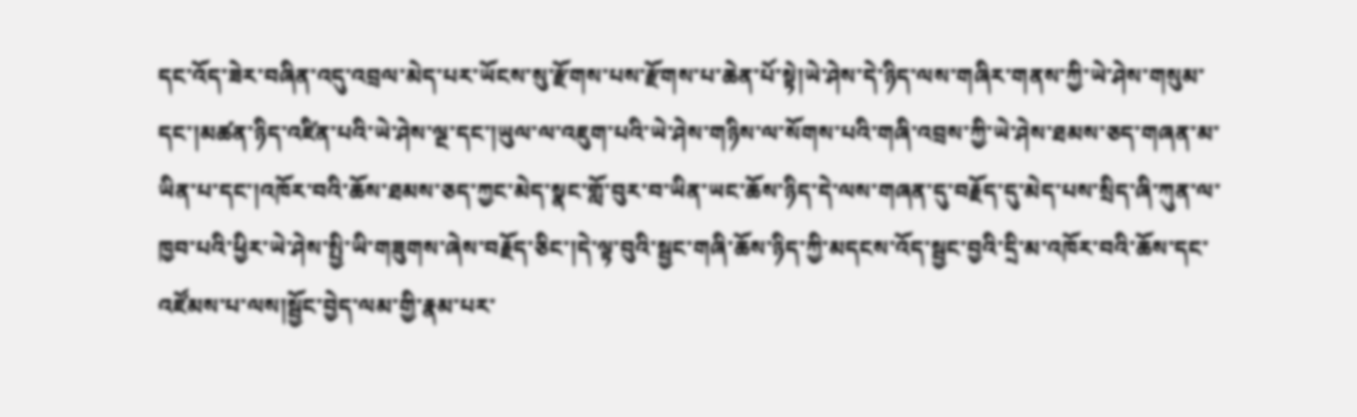དང་འོད་ཟེར་བཞིན་འདུ་འབྲལ་མེད་པར་ཡོངས་སུ་རྫོགས་པས་རྫོགས་པ་ཆེན་པོ་སྟེ།ཡེ་ཤེས་དེ་ཉིད་ལས་གཞིར་གནས་ཀྱི་ཡེ་ཤེས་གསུམ་དང་།མཚན་ཉིད་འཛིན་པའི་ཡེ་ཤེས་ལྔ་དང་།ཡུལ་ལ་འཇུག་པའི་ཡེ་ཤེས་གཉིས་ལ་སོགས་པའི་གཞི་འབྲས་ཀྱི་ཡེ་ཤེས་ཐམས་ཅད་གཞན་མ་ཡིན་པ་དང་།འཁོར་བའི་ཆོས་ཐམས་ཅད་ཀྱང་མེད་སྣང་གློ་བུར་བ་ཡིན་ཡང་ཆོས་ཉིད་དེ་ལས་གཞན་དུ་བརྗོད་དུ་མེད་པས་སྲིད་ཞི་ཀུན་ལ་ཁྱབ་པའི་ཕྱིར་ཡེ་ཤེས་སྤྱི་ཡི་གཟུགས་ཞེས་བརྗོད་ཅིང་།དེ་ལྟ་བུའི་སྦྱང་གཞི་ཆོས་ཉིད་ཀྱི་མདངས་འོད་སྦྱང་བྱའི་དྲི་མ་འཁོར་བའི་ཆོས་དང་འཛོམས་པ་ལས།སྦྱོང་བྱེད་ལམ་གྱི་རྣམ་པར་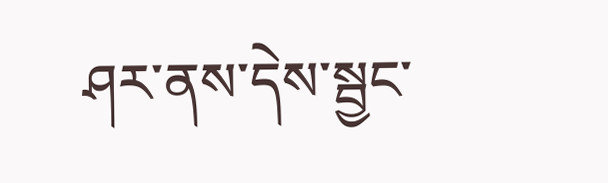ཤར་ནས་དེས་སྦྱང་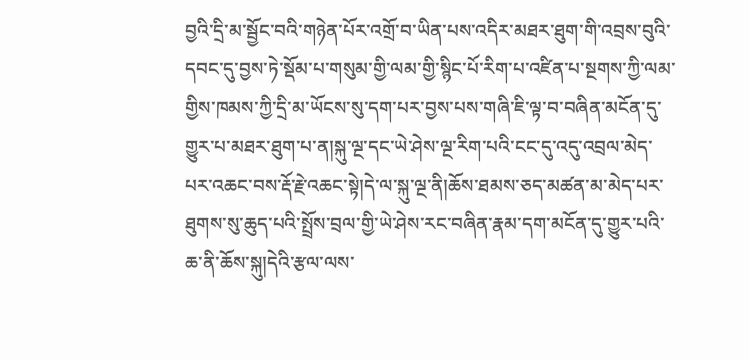བྱའི་དྲི་མ་སྦྱོང་བའི་གཉེན་པོར་འགྲོ་བ་ཡིན་པས་འདིར་མཐར་ཐུག་གི་འབྲས་བུའི་དབང་དུ་བྱས་ཏེ་སྡོམ་པ་གསུམ་གྱི་ལམ་གྱི་སྙིང་པོ་རིག་པ་འཛིན་པ་སྔགས་ཀྱི་ལམ་གྱིས་ཁམས་ཀྱི་དྲི་མ་ཡོངས་སུ་དག་པར་བྱས་པས་གཞི་ཇི་ལྟ་བ་བཞིན་མངོན་དུ་གྱུར་པ་མཐར་ཐུག་པ་ན།སྐུ་ལྔ་དང་ཡེ་ཤེས་ལྔ་རིག་པའི་ངང་དུ་འདུ་འབྲལ་མེད་པར་འཆང་བས་རྡོ་རྗེ་འཆང་སྟེ།དེ་ལ་སྐུ་ལྔ་ནི།ཆོས་ཐམས་ཅད་མཚན་མ་མེད་པར་ཐུགས་སུ་ཆུད་པའི་སྤྲོས་བྲལ་གྱི་ཡེ་ཤེས་རང་བཞིན་རྣམ་དག་མངོན་དུ་གྱུར་པའི་ཆ་ནི་ཆོས་སྐུ།དེའི་རྩལ་ལས་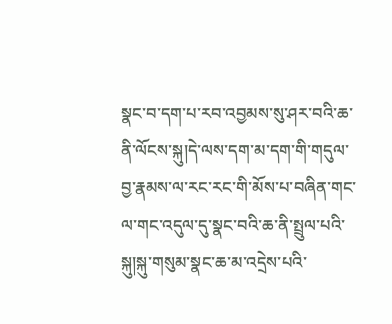སྣང་བ་དག་པ་རབ་འབྱམས་སུ་ཤར་བའི་ཆ་ནི་ལོངས་སྐུ།དེ་ལས་དག་མ་དག་གི་གདུལ་བྱ་རྣམས་ལ་རང་རང་གི་མོས་པ་བཞིན་གང་ལ་གང་འདུལ་དུ་སྣང་བའི་ཆ་ནི་སྤྲུལ་པའི་སྐུ།སྐུ་གསུམ་སྣང་ཆ་མ་འདྲེས་པའི་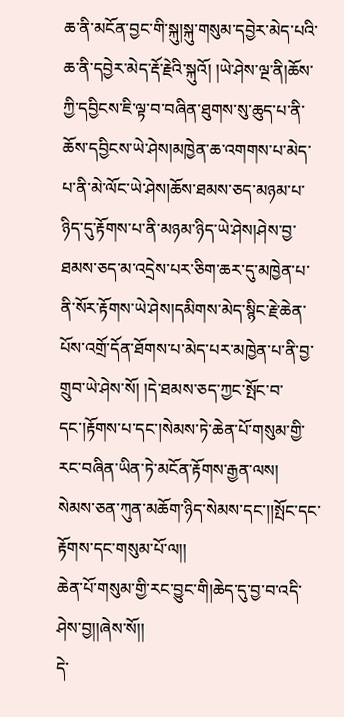ཆ་ནི་མངོན་བྱང་གི་སྐུ།སྐུ་གསུམ་དབྱེར་མེད་པའི་ཆ་ནི་དབྱེར་མེད་རྡོ་རྗེའི་སྐུའོ། །ཡེ་ཤེས་ལྔ་ནི།ཆོས་ཀྱི་དབྱིངས་ཇི་ལྟ་བ་བཞིན་ཐུགས་སུ་ཆུད་པ་ནི་ཆོས་དབྱིངས་ཡེ་ཤེས།མཁྱེན་ཆ་འགགས་པ་མེད་པ་ནི་མེ་ལོང་ཡེ་ཤེས།ཆོས་ཐམས་ཅད་མཉམ་པ་ཉིད་དུ་རྟོགས་པ་ནི་མཉམ་ཉིད་ཡེ་ཤེས།ཤེས་བྱ་ཐམས་ཅད་མ་འདྲེས་པར་ཅིག་ཆར་དུ་མཁྱེན་པ་ནི་སོར་རྟོགས་ཡེ་ཤེས།དམིགས་མེད་སྙིང་རྗེ་ཆེན་པོས་འགྲོ་དོན་ཐོགས་པ་མེད་པར་མཁྱེན་པ་ནི་བྱ་གྲུབ་ཡེ་ཤེས་སོ། །དེ་ཐམས་ཅད་ཀྱང་སྤོང་བ་དང་།རྟོགས་པ་དང་།སེམས་ཏེ་ཆེན་པོ་གསུམ་གྱི་རང་བཞིན་ཡིན་ཏེ་མངོན་རྟོགས་རྒྱན་ལས།
སེམས་ཅན་ཀུན་མཆོག་ཉིད་སེམས་དང་།།སྤོང་དང་རྟོགས་དང་གསུམ་པོ་ལ།།
ཆེན་པོ་གསུམ་གྱི་རང་བྱུང་གི།ཆེད་དུ་བྱ་བ་འདི་ཤེས་བྱ།།ཞེས་སོ།།
དེ་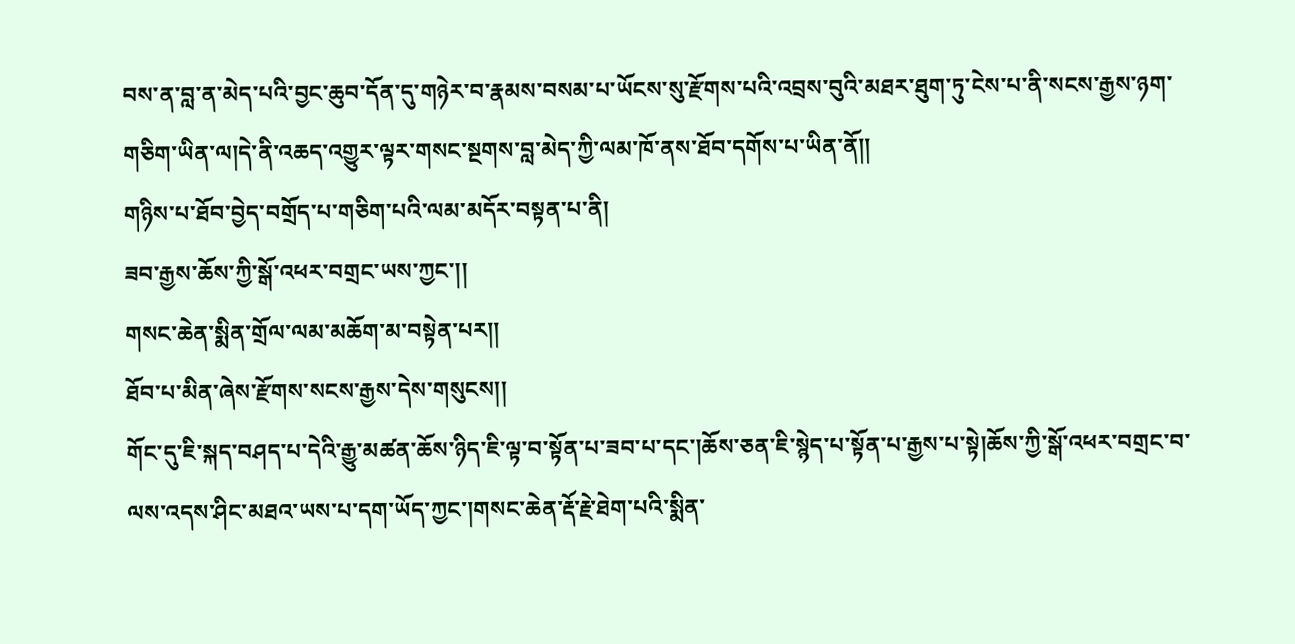བས་ན་བླ་ན་མེད་པའི་བྱང་ཆུབ་དོན་དུ་གཉེར་བ་རྣམས་བསམ་པ་ཡོངས་སུ་རྫོགས་པའི་འབྲས་བུའི་མཐར་ཐུག་ཏུ་ངེས་པ་ནི་སངས་རྒྱས་ཉག་གཅིག་ཡིན་ལ།དེ་ནི་འཆད་འགྱུར་ལྟར་གསང་སྔགས་བླ་མེད་ཀྱི་ལམ་ཁོ་ནས་ཐོབ་དགོས་པ་ཡིན་ནོ།།
གཉིས་པ་ཐོབ་བྱེད་བགྲོད་པ་གཅིག་པའི་ལམ་མདོར་བསྟན་པ་ནི།
ཟབ་རྒྱས་ཆོས་ཀྱི་སྒོ་འཕར་བགྲང་ཡས་ཀྱང་།།
གསང་ཆེན་སྨིན་གྲོལ་ལམ་མཆོག་མ་བསྟེན་པར།།
ཐོབ་པ་མིན་ཞེས་རྫོགས་སངས་རྒྱས་དེས་གསུངས།།
གོང་དུ་ཇི་སྐད་བཤད་པ་དེའི་རྒྱུ་མཚན་ཆོས་ཉིད་ཇི་ལྟ་བ་སྟོན་པ་ཟབ་པ་དང་།ཆོས་ཅན་ཇི་སྙེད་པ་སྟོན་པ་རྒྱས་པ་སྟེ།ཆོས་ཀྱི་སྒོ་འཕར་བགྲང་བ་ལས་འདས་ཤིང་མཐའ་ཡས་པ་དག་ཡོད་ཀྱང་།གསང་ཆེན་རྡོ་རྗེ་ཐེག་པའི་སྨིན་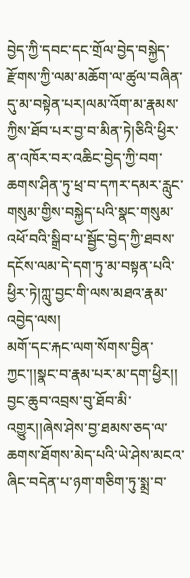བྱེད་ཀྱི་དབང་དང་གྲོལ་བྱེད་བསྐྱེད་རྫོགས་ཀྱི་ལམ་མཆོག་ལ་ཚུལ་བཞིན་དུ་མ་བསྟེན་པར།ལམ་འོག་མ་རྣམས་ཀྱིས་ཐོབ་པར་བྱ་བ་མིན་ཏེ།ཅིའི་ཕྱིར་ན་འཁོར་བར་འཆིང་བྱེད་ཀྱི་བག་ཆགས་ཤིན་ཏུ་ཕྲ་བ་དཀར་དམར་རླུང་གསུམ་གྱིས་བསྐྱེད་པའི་སྣང་གསུམ་འཕོ་བའི་སྒྲིབ་པ་སྦྱོང་བྱེད་ཀྱི་ཐབས་དངོས་ལམ་དེ་དག་ཏུ་མ་བསྟན་པའི་ཕྱིར་ཏེ།ཀླུ་བྱང་གི་ལས་མཐའ་རྣམ་འབྱེད་ལས།
མགོ་དང་རྐང་ལག་སོགས་བྱིན་ཀྱང་།།སྣང་བ་རྣམ་པར་མ་དག་ཕྱིར།།
བྱང་ཆུབ་འབྲས་བུ་ཐོབ་མི་འགྱུར།།ཞེས་ཤེས་བྱ་ཐམས་ཅད་ལ་ཆགས་ཐོགས་མེད་པའི་ཡེ་ཤེས་མངའ་ཞིང་བདེན་པ་ཉག་གཅིག་ཏུ་སྨྲ་བ་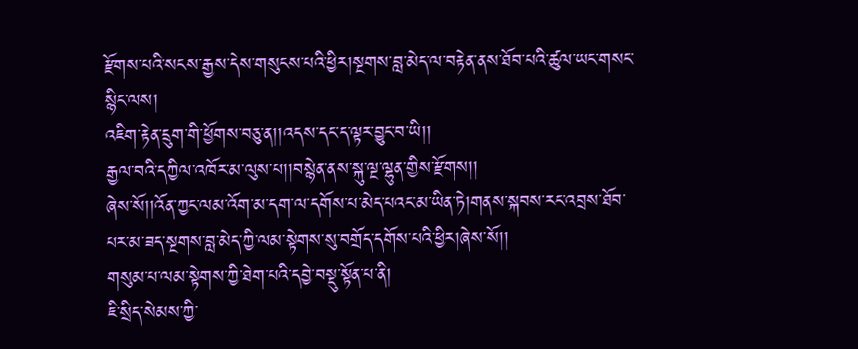རྫོགས་པའི་སངས་རྒྱས་དེས་གསུངས་པའི་ཕྱིར།སྔགས་བླ་མེད་ལ་བརྟེན་ནས་ཐོབ་པའི་ཚུལ་ཡང་གསང་སྙིང་ལས།
འཇིག་རྟེན་དྲུག་གི་ཕྱོགས་བཅུ་ན།།འདས་དང་ད་ལྟར་བྱུང་བ་ཡི།།
རྒྱལ་བའི་དཀྱིལ་འཁོར་མ་ལུས་པ།།བསྙེན་ནས་སྐུ་ལྔ་ལྷུན་གྱིས་རྫོགས།།
ཞེས་སོ།།འོན་ཀྱང་ལམ་འོག་མ་དག་ལ་དགོས་པ་མེད་པའང་མ་ཡིན་ཏེ།གནས་སྐབས་རང་འབྲས་ཐོབ་པར་མ་ཟད་སྔགས་བླ་མེད་ཀྱི་ལམ་སྟེགས་སུ་བགྲོད་དགོས་པའི་ཕྱིར།ཞེས་སོ།།
གསུམ་པ་ལམ་སྟེགས་ཀྱི་ཐེག་པའི་དབྱེ་བསྡུ་སྟོན་པ་ནི།
ཇི་སྲིད་སེམས་ཀྱི་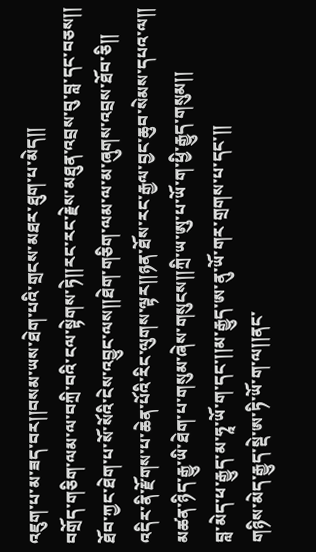འཇུག་པ་མ་ཟད་བར།།བསམ་ཡས་ཐེག་པའི་གྲངས་མཐར་ཐུག་པ་མེད།།
བགྲོད་གཅིག་ལམ་ལ་བཀྲི་བའི་ངལ་སྟེགས་ཏེ།།རང་རང་རྗེས་མཐུན་འབྲས་བུ་བླ་དང་བཅས།།
ཐོབ་ཀྱང་ཐེག་པ་སོ་སོའི་ངེས་འབྱུང་ལས།།ཐེག་གཅིག་ལམ་ལ་མ་ཞུགས་འབྲས་ཐོབ་ཅི།།
འདིར་ནི་རྫོགས་པ་ཆེན་པོའི་རིང་ལུགས་ལྟར།།ཉན་ཐོས་རང་རྒྱལ་བྱང་ཆུབ་སེམས་དཔའ་ལ།།
མཚན་ཉིད་རྒྱུ་ཡི་ཐེག་པ་གསུམ་ཞེས་གསུངས།།ཀྲི་ཡ་ཨུ་པ་ཡོ་ག་ཕྱི་རྒྱུད་གསུམ།།
བླ་མེད་ཕ་རྒྱུད་མ་ཧཱ་ཡོ་ག་དང་།།མ་རྒྱུད་ཨ་ནུ་ཡོ་གར་གྲགས་པ་དང་།།
གཉིས་མེད་རྒྱུད་སྡེ་ཨ་ཏི་ཡོ་ག་ལ།།ནང་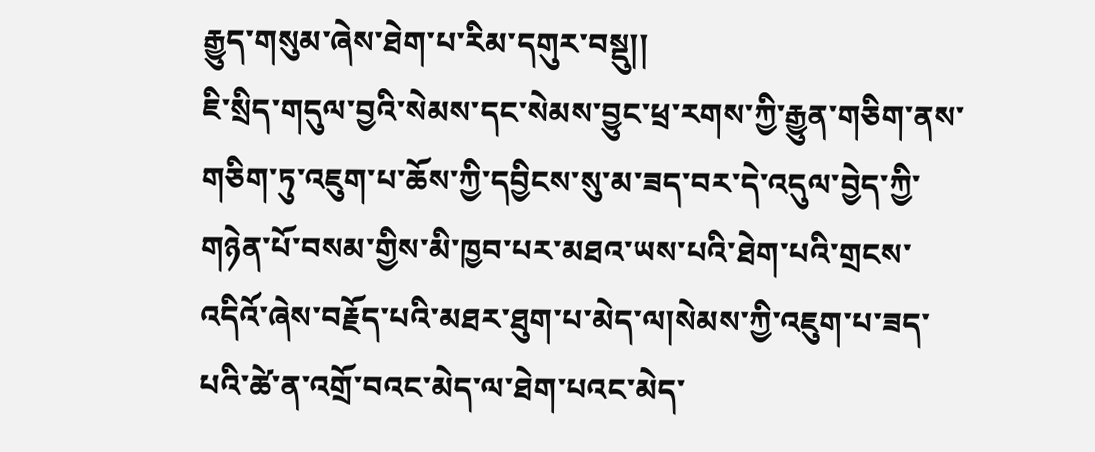རྒྱུད་གསུམ་ཞེས་ཐེག་པ་རིམ་དགུར་བསྡུ།།
ཇི་སྲིད་གདུལ་བྱའི་སེམས་དང་སེམས་བྱུང་ཕྲ་རགས་ཀྱི་རྒྱུན་གཅིག་ནས་གཅིག་ཏུ་འཇུག་པ་ཆོས་ཀྱི་དབྱིངས་སུ་མ་ཟད་བར་དེ་འདུལ་བྱེད་ཀྱི་གཉེན་པོ་བསམ་གྱིས་མི་ཁྱབ་པར་མཐའ་ཡས་པའི་ཐེག་པའི་གྲངས་འདིའོ་ཞེས་བརྗོད་པའི་མཐར་ཐུག་པ་མེད་ལ།སེམས་ཀྱི་འཇུག་པ་ཟད་པའི་ཚེ་ན་འགྲོ་བའང་མེད་ལ་ཐེག་པའང་མེད་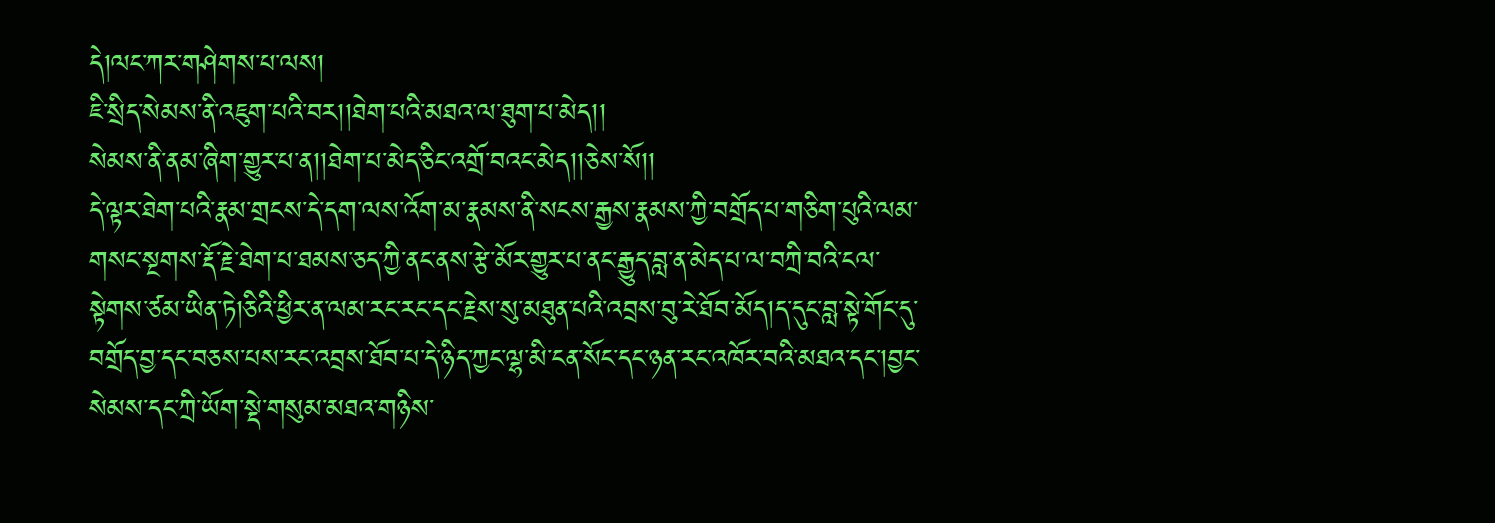དེ།ལང་ཀར་གཤེགས་པ་ལས།
ཇི་སྲིད་སེམས་ནི་འཇུག་པའི་བར།།ཐེག་པའི་མཐའ་ལ་ཐུག་པ་མེད།།
སེམས་ནི་ནམ་ཞིག་གྱུར་པ་ན།།ཐེག་པ་མེད་ཅིང་འགྲོ་བའང་མེད།།ཅེས་སོ།།
དེ་ལྟར་ཐེག་པའི་རྣམ་གྲངས་དེ་དག་ལས་འོག་མ་རྣམས་ནི་སངས་རྒྱས་རྣམས་ཀྱི་བགྲོད་པ་གཅིག་པུའི་ལམ་གསང་སྔགས་རྡོ་རྗེ་ཐེག་པ་ཐམས་ཅད་ཀྱི་ནང་ནས་རྩེ་མོར་གྱུར་པ་ནང་རྒྱུད་བླ་ན་མེད་པ་ལ་བཀྲི་བའི་ངལ་སྟེགས་ཙམ་ཡིན་ཏེ།ཅིའི་ཕྱིར་ན་ལམ་རང་རང་དང་རྗེས་སུ་མཐུན་པའི་འབྲས་བུ་རེ་ཐོབ་མོད།ད་དུང་བླ་སྟེ་གོང་དུ་བགྲོད་བྱ་དང་བཅས་པས་རང་འབྲས་ཐོབ་པ་དེ་ཉིད་ཀྱང་ལྷ་མི་ངན་སོང་དང་ཉན་རང་འཁོར་བའི་མཐའ་དང་།བྱང་སེམས་དང་ཀྲི་ཡོག་སྡེ་གསུམ་མཐའ་གཉིས་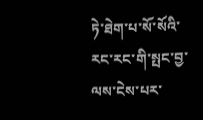ཏེ་ཐེག་པ་སོ་སོའི་རང་རང་གི་སྤང་བྱ་ལས་ངེས་པར་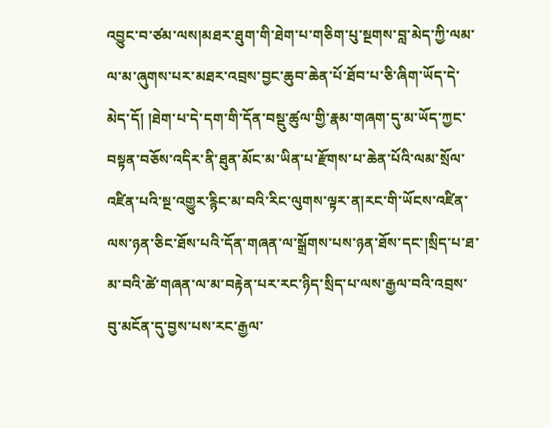འབྱུང་བ་ཙམ་ལས།མཐར་ཐུག་གི་ཐེག་པ་གཅིག་པུ་སྔགས་བླ་མེད་ཀྱི་ལམ་ལ་མ་ཞུགས་པར་མཐར་འབྲས་བྱང་ཆུབ་ཆེན་པོ་ཐོབ་པ་ཅི་ཞིག་ཡོད་དེ་མེད་དོ། །ཐེག་པ་དེ་དག་གི་དོན་བསྡུ་ཚུལ་གྱི་རྣམ་གཞག་དུ་མ་ཡོད་ཀྱང་བསྟན་བཅོས་འདིར་ནི་ཐུན་མོང་མ་ཡིན་པ་རྫོགས་པ་ཆེན་པོའི་ལམ་སྲོལ་འཛིན་པའི་སྔ་འགྱུར་རྙིང་མ་བའི་རིང་ལུགས་ལྟར་ན།རང་གི་ཡོངས་འཛིན་ལས་ཉན་ཅིང་ཐོས་པའི་དོན་གཞན་ལ་སྒྲོགས་པས་ཉན་ཐོས་དང་།སྲིད་པ་ཐ་མ་བའི་ཚེ་གཞན་ལ་མ་བརྟེན་པར་རང་ཉིད་སྲིད་པ་ལས་རྒྱལ་བའི་འབྲས་བུ་མངོན་དུ་བྱས་པས་རང་རྒྱལ་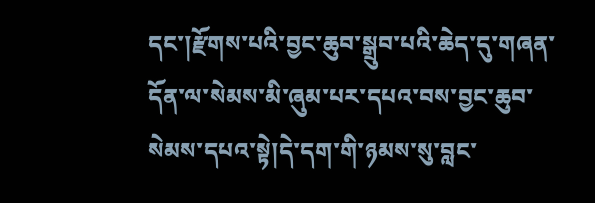དང་།རྫོགས་པའི་བྱང་ཆུབ་སྒྲུབ་པའི་ཆེད་དུ་གཞན་དོན་ལ་སེམས་མི་ཞུམ་པར་དཔའ་བས་བྱང་ཆུབ་སེམས་དཔའ་སྟེ།དེ་དག་གི་ཉམས་སུ་བླང་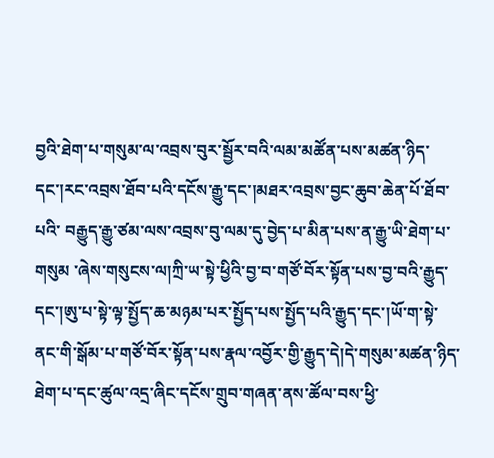བྱའི་ཐེག་པ་གསུམ་ལ་འབྲས་བུར་སྦྱོར་བའི་ལམ་མཚོན་པས་མཚན་ཉིད་དང་།རང་འབྲས་ཐོབ་པའི་དངོས་རྒྱུ་དང་།མཐར་འབྲས་བྱང་ཆུབ་ཆེན་པོ་ཐོབ་པའི་ བརྒྱུད་རྒྱུ་ཙམ་ལས་འབྲས་བུ་ལམ་དུ་བྱེད་པ་མིན་པས་ན་རྒྱུ་ཡི་ཐེག་པ་གསུམ ་ཞེས་གསུངས་ལ།ཀྲི་ཡ་སྟེ་ཕྱིའི་བྱ་བ་གཙོ་བོར་སྟོན་པས་བྱ་བའི་རྒྱུད་དང་།ཨུ་པ་སྟེ་ལྟ་སྤྱོད་ཆ་མཉམ་པར་སྤྱོད་པས་སྤྱོད་པའི་རྒྱུད་དང་།ཡོ་ག་སྟེ་ནང་གི་སྒོམ་པ་གཙོ་བོར་སྟོན་པས་རྣལ་འབྱོར་གྱི་རྒྱུད་དེ།དེ་གསུམ་མཚན་ཉིད་ཐེག་པ་དང་ཚུལ་འདྲ་ཞིང་དངོས་གྲུབ་གཞན་ནས་ཚོལ་བས་ཕྱི་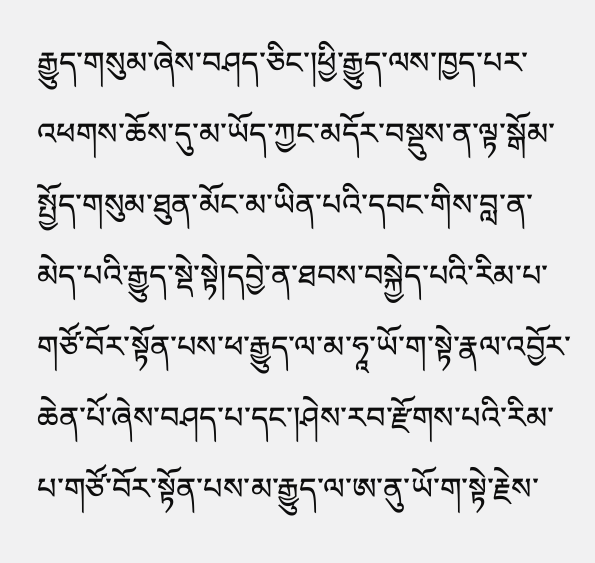རྒྱུད་གསུམ་ཞེས་བཤད་ཅིང་།ཕྱི་རྒྱུད་ལས་ཁྱད་པར་འཕགས་ཆོས་དུ་མ་ཡོད་ཀྱང་མདོར་བསྡུས་ན་ལྟ་སྒོམ་སྤྱོད་གསུམ་ཐུན་མོང་མ་ཡིན་པའི་དབང་གིས་བླ་ན་མེད་པའི་རྒྱུད་སྡེ་སྟེ།དབྱེ་ན་ཐབས་བསྐྱེད་པའི་རིམ་པ་གཙོ་བོར་སྟོན་པས་ཕ་རྒྱུད་ལ་མ་ཧཱ་ཡོ་ག་སྟེ་རྣལ་འབྱོར་ཆེན་པོ་ཞེས་བཤད་པ་དང་།ཤེས་རབ་རྫོགས་པའི་རིམ་པ་གཙོ་བོར་སྟོན་པས་མ་རྒྱུད་ལ་ཨ་ནུ་ཡོ་ག་སྟེ་རྗེས་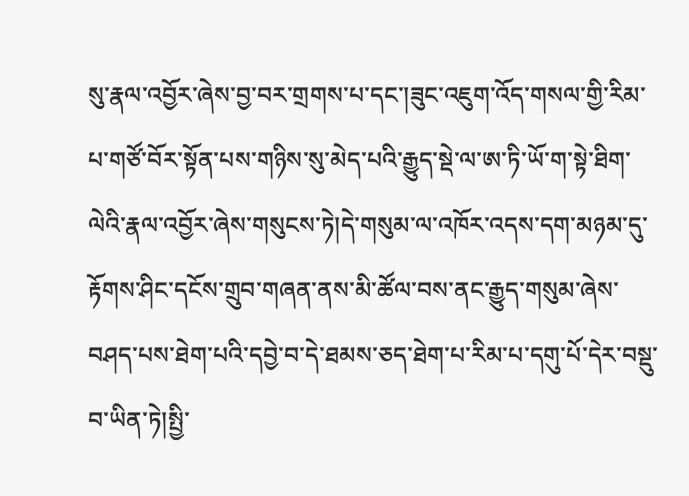སུ་རྣལ་འབྱོར་ཞེས་བྱ་བར་གྲགས་པ་དང་།ཟུང་འཇུག་འོད་གསལ་གྱི་རིམ་པ་གཙོ་བོར་སྟོན་པས་གཉིས་སུ་མེད་པའི་རྒྱུད་སྡེ་ལ་ཨ་ཏི་ཡོ་ག་སྟེ་ཐིག་ལེའི་རྣལ་འབྱོར་ཞེས་གསུངས་ཏེ།དེ་གསུམ་ལ་འཁོར་འདས་དག་མཉམ་དུ་རྟོགས་ཤིང་དངོས་གྲུབ་གཞན་ནས་མི་ཚོལ་བས་ནང་རྒྱུད་གསུམ་ཞེས་བཤད་པས་ཐེག་པའི་དབྱེ་བ་དེ་ཐམས་ཅད་ཐེག་པ་རིམ་པ་དགུ་པོ་དེར་བསྡུ་བ་ཡིན་ཏེ།སྤྱི་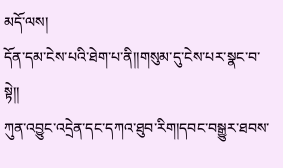མདོ་ལས།
དོན་དམ་ངེས་པའི་ཐེག་པ་ནི།།གསུམ་དུ་ངེས་པར་སྣང་བ་སྟེ།།
ཀུན་འབྱུང་འདྲེན་དང་དཀའ་ཐུབ་རིག།དབང་བསྒྱུར་ཐབས་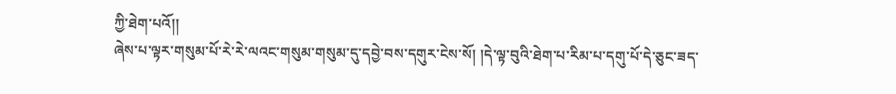ཀྱི་ཐེག་པའོ།།
ཞེས་པ་ལྟར་གསུམ་པོ་རེ་རེ་ལའང་གསུམ་གསུམ་དུ་དབྱེ་བས་དགུར་ངེས་སོ། །དེ་ལྟ་བུའི་ཐེག་པ་རིམ་པ་དགུ་པོ་དེ་ཅུང་ཟད་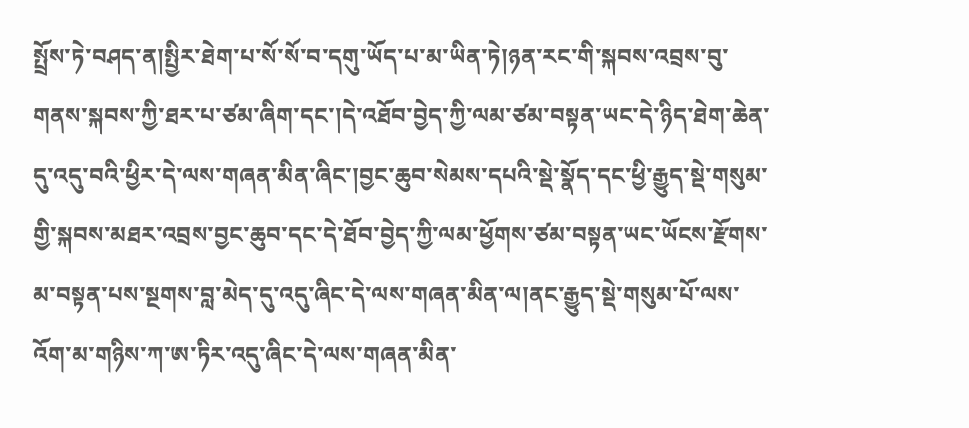སྤྲོས་ཏེ་བཤད་ན།སྤྱིར་ཐེག་པ་སོ་སོ་བ་དགུ་ཡོད་པ་མ་ཡིན་ཏེ།ཉན་རང་གི་སྐབས་འབྲས་བུ་གནས་སྐབས་ཀྱི་ཐར་པ་ཙམ་ཞིག་དང་།དེ་འཐོབ་བྱེད་ཀྱི་ལམ་ཙམ་བསྟན་ཡང་དེ་ཉིད་ཐེག་ཆེན་དུ་འདུ་བའི་ཕྱིར་དེ་ལས་གཞན་མིན་ཞིང་།བྱང་ཆུབ་སེམས་དཔའི་སྡེ་སྣོད་དང་ཕྱི་རྒྱུད་སྡེ་གསུམ་གྱི་སྐབས་མཐར་འབྲས་བྱང་ཆུབ་དང་དེ་ཐོབ་བྱེད་ཀྱི་ལམ་ཕྱོགས་ཙམ་བསྟན་ཡང་ཡོངས་རྫོགས་མ་བསྟན་པས་སྔགས་བླ་མེད་དུ་འདུ་ཞིང་དེ་ལས་གཞན་མིན་ལ།ནང་རྒྱུད་སྡེ་གསུམ་པོ་ལས་འོག་མ་གཉིས་ཀ་ཨ་ཏིར་འདུ་ཞིང་དེ་ལས་གཞན་མིན་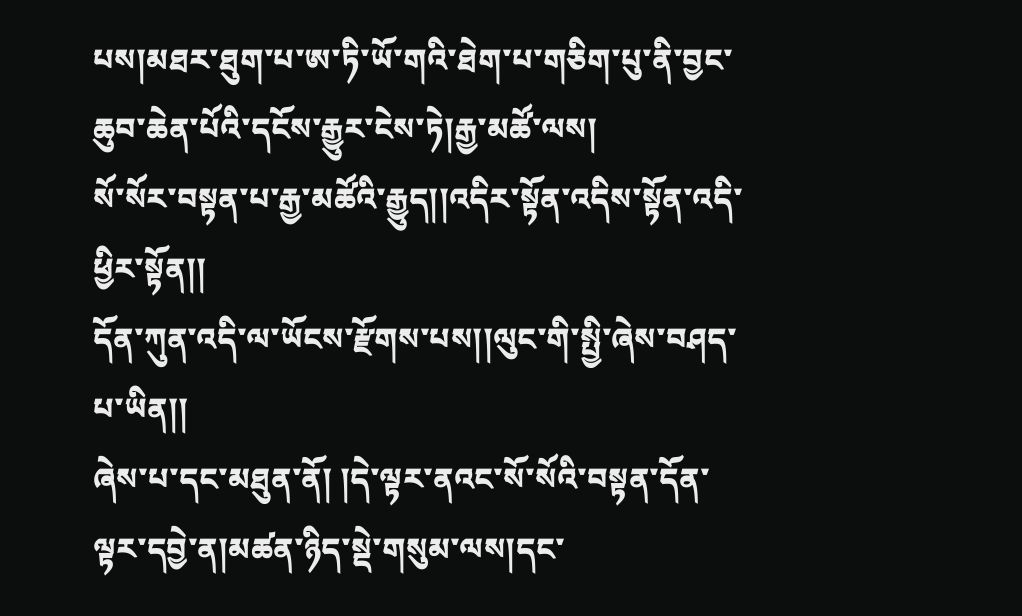པས།མཐར་ཐུག་པ་ཨ་ཏི་ཡོ་གའི་ཐེག་པ་གཅིག་པུ་ནི་བྱང་ཆུབ་ཆེན་པོའི་དངོས་རྒྱུར་ངེས་ཏེ།རྒྱ་མཚོ་ལས།
སོ་སོར་བསྟན་པ་རྒྱ་མཚོའི་རྒྱུད།།འདིར་སྟོན་འདིས་སྟོན་འདི་ཕྱིར་སྟོན།།
དོན་ཀུན་འདི་ལ་ཡོངས་རྫོགས་པས།།ལུང་གི་སྤྱི་ཞེས་བཤད་པ་ཡིན།།
ཞེས་པ་དང་མཐུན་ནོ། །དེ་ལྟར་ནའང་སོ་སོའི་བསྟན་དོན་ལྟར་དབྱེ་ན།མཚན་ཉིད་སྡེ་གསུམ་ལས།དང་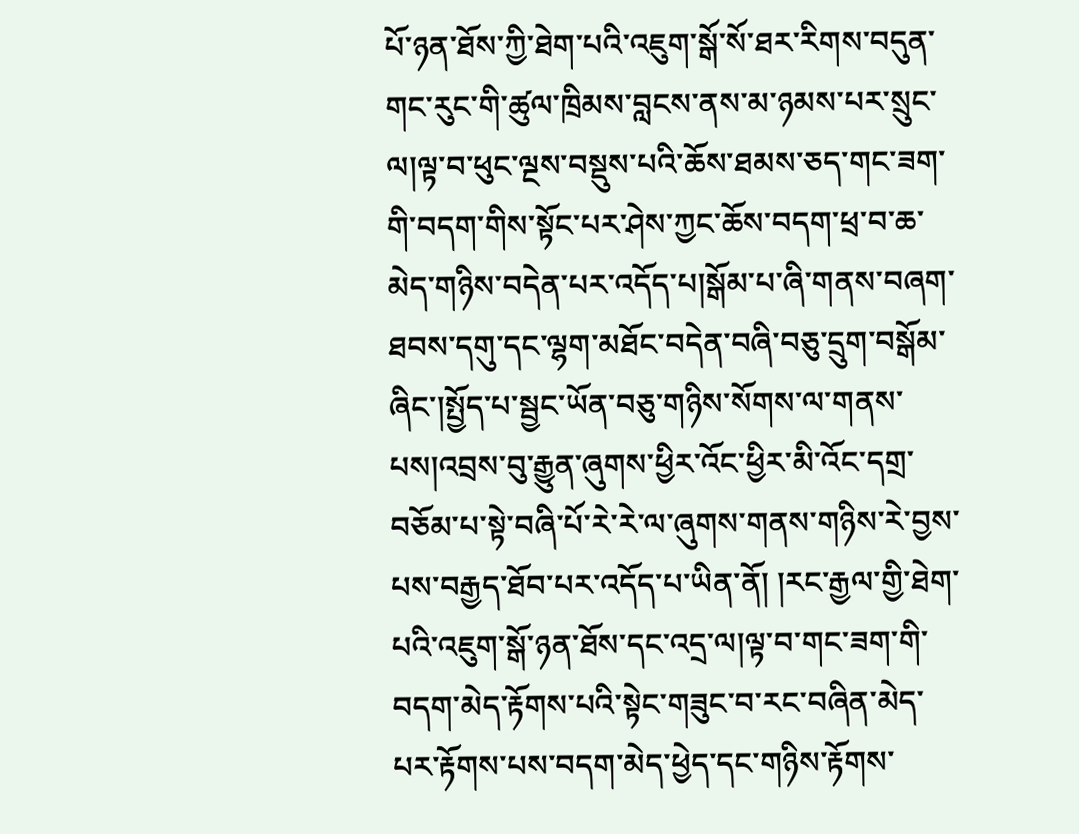པོ་ཉན་ཐོས་ཀྱི་ཐེག་པའི་འཇུག་སྒོ་སོ་ཐར་རིགས་བདུན་གང་རུང་གི་ཚུལ་ཁྲིམས་བླངས་ནས་མ་ཉམས་པར་སྲུང་ལ།ལྟ་བ་ཕུང་ལྔས་བསྡུས་པའི་ཆོས་ཐམས་ཅད་གང་ཟག་གི་བདག་གིས་སྟོང་པར་ཤེས་ཀྱང་ཆོས་བདག་ཕྲ་བ་ཆ་མེད་གཉིས་བདེན་པར་འདོད་པ།སྒོམ་པ་ཞི་གནས་བཞག་ཐབས་དགུ་དང་ལྷག་མཐོང་བདེན་བཞི་བཅུ་དྲུག་བསྒོམ་ཞིང་།སྤྱོད་པ་སྦྱང་ཡོན་བཅུ་གཉིས་སོགས་ལ་གནས་པས།འབྲས་བུ་རྒྱུན་ཞུགས་ཕྱིར་འོང་ཕྱིར་མི་འོང་དགྲ་བཅོམ་པ་སྟེ་བཞི་པོ་རེ་རེ་ལ་ཞུགས་གནས་གཉིས་རེ་བྱས་པས་བརྒྱད་ཐོབ་པར་འདོད་པ་ཡིན་ནོ། །རང་རྒྱལ་གྱི་ཐེག་པའི་འཇུག་སྒོ་ཉན་ཐོས་དང་འདྲ་ལ།ལྟ་བ་གང་ཟག་གི་བདག་མེད་རྟོགས་པའི་སྟེང་གཟུང་བ་རང་བཞིན་མེད་པར་རྟོགས་པས་བདག་མེད་ཕྱེད་དང་གཉིས་རྟོགས་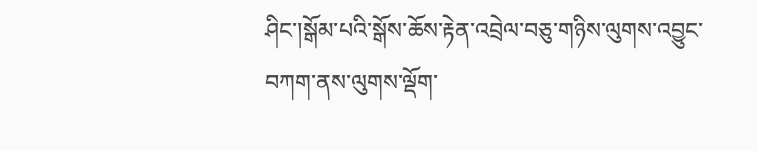ཤིང་།སྒོམ་པའི་སྒོས་ཆོས་རྟེན་འབྲེལ་བཅུ་གཉིས་ལུགས་འབྱུང་བཀག་ནས་ལུགས་ལྡོག་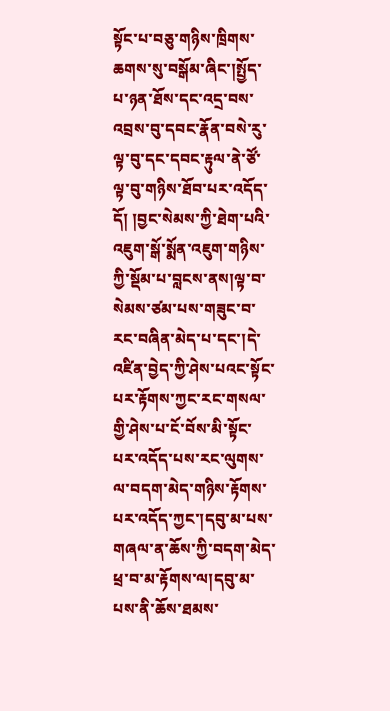སྟོང་པ་བཅུ་གཉིས་ཁྲིགས་ཆགས་སུ་བསྒོམ་ཞིང་།སྤྱོད་པ་ཉན་ཐོས་དང་འདྲ་བས་འབྲས་བུ་དབང་རྣོན་བསེ་རུ་ལྟ་བུ་དང་དབང་རྟུལ་ནེ་ཙོ་ལྟ་བུ་གཉིས་ཐོབ་པར་འདོད་དོ། །བྱང་སེམས་ཀྱི་ཐེག་པའི་འཇུག་སྒོ་སྨོན་འཇུག་གཉིས་ཀྱི་སྡོམ་པ་བླངས་ནས།ལྟ་བ་སེམས་ཙམ་པས་གཟུང་བ་རང་བཞིན་མེད་པ་དང་།དེ་འཛིན་བྱེད་ཀྱི་ཤེས་པའང་སྟོང་པར་རྟོགས་ཀྱང་རང་གསལ་གྱི་ཤེས་པ་ངོ་བོས་མི་སྟོང་པར་འདོད་པས་རང་ལུགས་ལ་བདག་མེད་གཉིས་རྟོགས་པར་འདོད་ཀྱང་།དབུ་མ་པས་གཞལ་ན་ཆོས་ཀྱི་བདག་མེད་ཕྲ་བ་མ་རྟོགས་ལ།དབུ་མ་པས་ནི་ཆོས་ཐམས་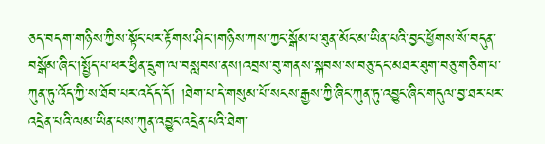ཅད་བདག་གཉིས་ཀྱིས་སྟོང་པར་རྟོགས་ཤིང་།གཉིས་ཀས་ཀྱང་སྒོམ་པ་ཐུན་མོང་མ་ཡིན་པའི་བྱང་ཕྱོགས་སོ་བདུན་བསྒོམ་ཞིང་།སྤྱོད་པ་ཕར་ཕྱིན་དྲུག་ལ་བསླབས་ནས།འབྲས་བུ་གནས་སྐབས་ས་བཅུ་དང་མཐར་ཐུག་བཅུ་གཅིག་པ་ཀུན་ཏུ་འོད་ཀྱི་ས་ཐོབ་པར་འདོད་དོ། །ཐེག་པ་དེ་གསུམ་པོ་སངས་རྒྱས་ཀྱི་ཞིང་ཀུན་ཏུ་འབྱུང་ཞིང་གདུལ་བྱ་ཐར་པར་འདྲེན་པའི་ལམ་ཡིན་པས་ཀུན་འབྱུང་འདྲེན་པའི་ཐེག་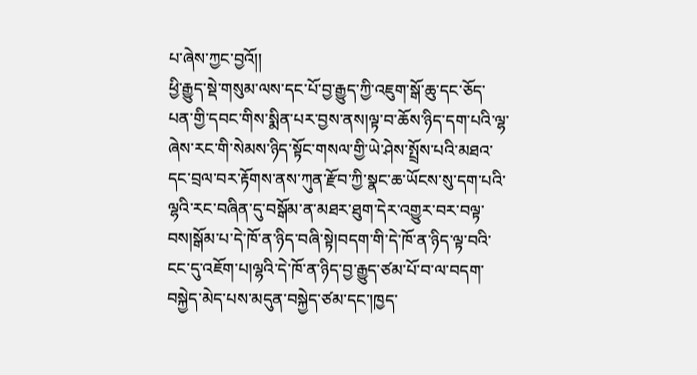པ་ཞེས་ཀྱང་བྱའོ།།
ཕྱི་རྒྱུད་སྡེ་གསུམ་ལས་དང་པོ་བྱ་རྒྱུད་ཀྱི་འཇུག་སྒོ་ཆུ་དང་ཅོད་པན་གྱི་དབང་གིས་སྨིན་པར་བྱས་ནས།ལྟ་བ་ཆོས་ཉིད་དག་པའི་ལྷ་ཞེས་རང་གི་སེམས་ཉིད་སྟོང་གསལ་གྱི་ཡེ་ཤེས་སྤྲོས་པའི་མཐའ་དང་བྲལ་བར་རྟོགས་ནས་ཀུན་རྫོབ་ཀྱི་སྣང་ཆ་ཡོངས་སུ་དག་པའི་ལྷའི་རང་བཞིན་དུ་བསྒོམ་ན་མཐར་ཐུག་དེར་འགྱུར་བར་བལྟ་བས།སྒོམ་པ་དེ་ཁོ་ན་ཉིད་བཞི་སྟེ།བདག་གི་དེ་ཁོ་ན་ཉིད་ལྟ་བའི་ངང་དུ་འཇོག་པ།ལྷའི་དེ་ཁོ་ན་ཉིད་བྱ་རྒྱུད་ཙམ་པོ་བ་ལ་བདག་བསྐྱེད་མེད་པས་མདུན་བསྐྱེད་ཙམ་དང་།ཁྱད་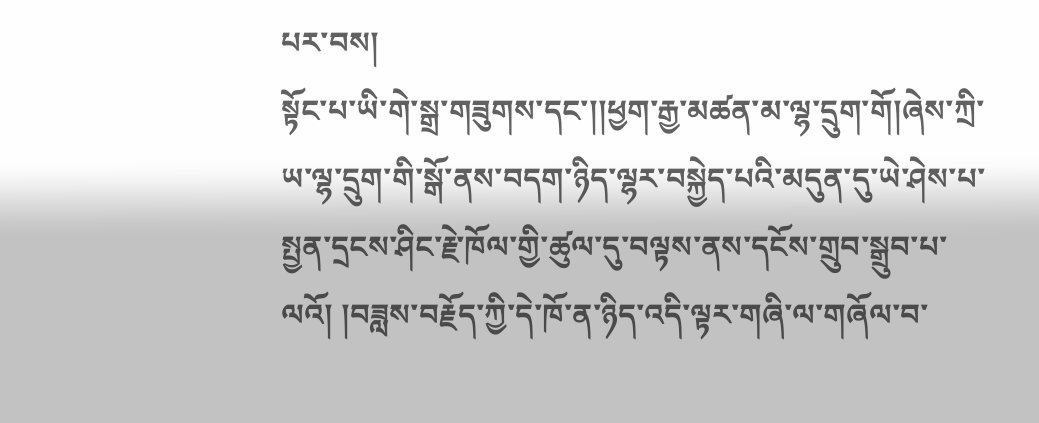པར་བས།
སྟོང་པ་ཡི་གེ་སྒྲ་གཟུགས་དང་།།ཕྱག་རྒྱ་མཚན་མ་ལྷ་དྲུག་གོ།ཞེས་ཀྲི་ཡ་ལྷ་དྲུག་གི་སྒོ་ནས་བདག་ཉིད་ལྷར་བསྐྱེད་པའི་མདུན་དུ་ཡེ་ཤེས་པ་སྤྱན་དྲངས་ཤིང་རྗེ་ཁོལ་གྱི་ཚུལ་དུ་བལྟས་ནས་དངོས་གྲུབ་སྒྲུབ་པ་ལའོ། །བཟླས་བརྗོད་ཀྱི་དེ་ཁོ་ན་ཉིད་འདི་ལྟར་གཞི་ལ་གཞོལ་བ་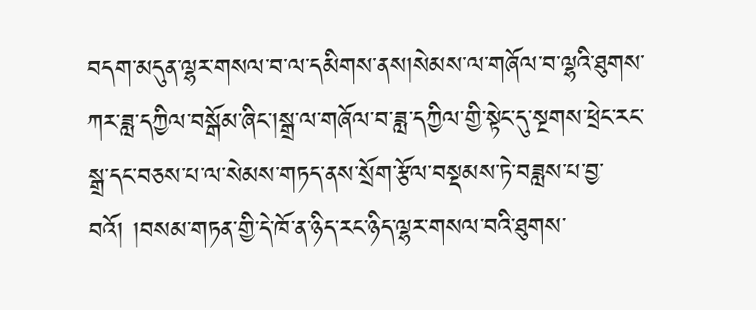བདག་མདུན་ལྷར་གསལ་བ་ལ་དམིགས་ནས།སེམས་ལ་གཞོལ་བ་ལྷའི་ཐུགས་ཀར་ཟླ་དཀྱིལ་བསྒོམ་ཞིང་།སྒྲ་ལ་གཞོལ་བ་ཟླ་དཀྱིལ་གྱི་སྟེང་དུ་སྔགས་ཕྲེང་རང་སྒྲ་དང་བཅས་པ་ལ་སེམས་གཏད་ནས་སྲོག་རྩོལ་བསྡམས་ཏེ་བཟླས་པ་བྱ་བའོ། །བསམ་གཏན་གྱི་དེ་ཁོ་ན་ཉིད་རང་ཉིད་ལྷར་གསལ་བའི་ཐུགས་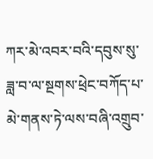ཀར་མེ་འབར་བའི་དབུས་སུ་ཟླ་བ་ལ་སྔགས་ཕྲེང་བཀོད་པ་མེ་གནས་ཏེ་ལས་བཞི་འགྲུབ་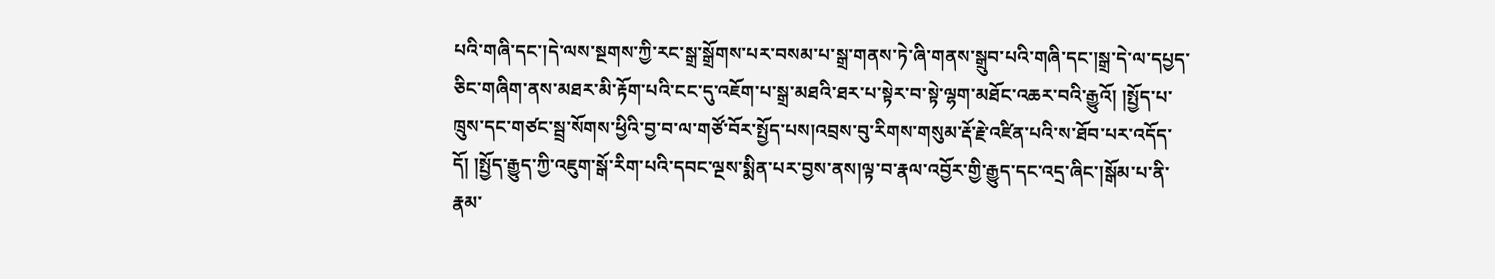པའི་གཞི་དང་།དེ་ལས་སྔགས་ཀྱི་རང་སྒྲ་སྒྲོགས་པར་བསམ་པ་སྒྲ་གནས་ཏེ་ཞི་གནས་སྒྲུབ་པའི་གཞི་དང་།སྒྲ་དེ་ལ་དཔྱད་ཅིང་གཞིག་ནས་མཐར་མི་རྟོག་པའི་ངང་དུ་འཇོག་པ་སྒྲ་མཐའི་ཐར་པ་སྟེར་བ་སྟེ་ལྷག་མཐོང་འཆར་བའི་རྒྱུའོ། །སྤྱོད་པ་ཁྲུས་དང་གཙང་སྦྲ་སོགས་ཕྱིའི་བྱ་བ་ལ་གཙོ་བོར་སྤྱོད་པས།འབྲས་བུ་རིགས་གསུམ་རྡོ་རྗེ་འཛིན་པའི་ས་ཐོབ་པར་འདོད་དོ། །སྤྱོད་རྒྱུད་ཀྱི་འཇུག་སྒོ་རིག་པའི་དབང་ལྔས་སྨིན་པར་བྱས་ནས།ལྟ་བ་རྣལ་འབྱོར་གྱི་རྒྱུད་དང་འདྲ་ཞིང་།སྒོམ་པ་ནི་རྣམ་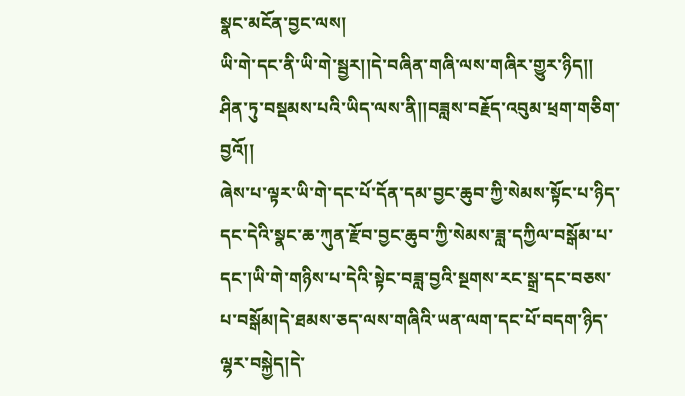སྣང་མངོན་བྱང་ལས།
ཡི་གེ་དང་ནི་ཡི་གེ་སྦྱར།།དེ་བཞིན་གཞི་ལས་གཞིར་གྱུར་ཉིད།།
ཤིན་ཏུ་བསྡམས་པའི་ཡིད་ལས་ནི།།བཟླས་བརྗོད་འབུམ་ཕྲག་གཅིག་བྱའོ།།
ཞེས་པ་ལྟར་ཡི་གེ་དང་པོ་དོན་དམ་བྱང་ཆུབ་ཀྱི་སེམས་སྟོང་པ་ཉིད་དང་དེའི་སྣང་ཆ་ཀུན་རྫོབ་བྱང་ཆུབ་ཀྱི་སེམས་ཟླ་དཀྱིལ་བསྒོམ་པ་དང་།ཡི་གེ་གཉིས་པ་དེའི་སྟེང་བཟླ་བྱའི་སྔགས་རང་སྒྲ་དང་བཅས་པ་བསྒོམ།དེ་ཐམས་ཅད་ལས་གཞིའི་ཡན་ལག་དང་པོ་བདག་ཉིད་ལྷར་བསྐྱེད།དེ་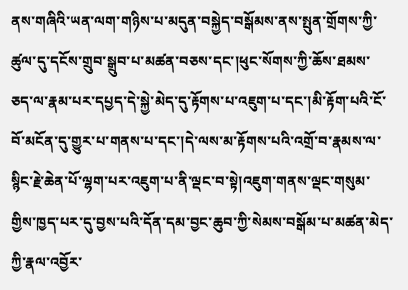ནས་གཞིའི་ཡན་ལག་གཉིས་པ་མདུན་བསྐྱེད་བསྒོམས་ནས་སྤུན་གྲོགས་ཀྱི་ཚུལ་དུ་དངོས་གྲུབ་སྒྲུབ་པ་མཚན་བཅས་དང་།ཕུང་སོགས་ཀྱི་ཆོས་ཐམས་ཅད་ལ་རྣམ་པར་དཔྱད་དེ་སྐྱེ་མེད་དུ་རྟོགས་པ་འཇུག་པ་དང་།མི་རྟོག་པའི་ངོ་བོ་མངོན་དུ་གྱུར་པ་གནས་པ་དང་།དེ་ལས་མ་རྟོགས་པའི་འགྲོ་བ་རྣམས་ལ་སྙིང་རྗེ་ཆེན་པོ་ལྷག་པར་འཇུག་པ་ནི་ལྡང་བ་སྟེ།འཇུག་གནས་ལྡང་གསུམ་གྱིས་ཁྱད་པར་དུ་བྱས་པའི་དོན་དམ་བྱང་ཆུབ་ཀྱི་སེམས་བསྒོམ་པ་མཚན་མེད་ཀྱི་རྣལ་འབྱོར་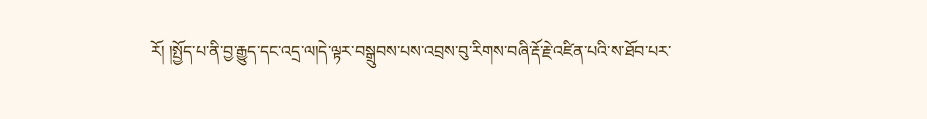རོ། །སྤྱོད་པ་ནི་བྱ་རྒྱུད་དང་འདྲ་ལ།དེ་ལྟར་བསྒྲུབས་པས་འབྲས་བུ་རིགས་བཞི་རྡོ་རྗེ་འཛིན་པའི་ས་ཐོབ་པར་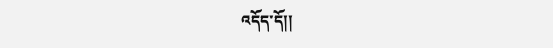འདོད་དོ།།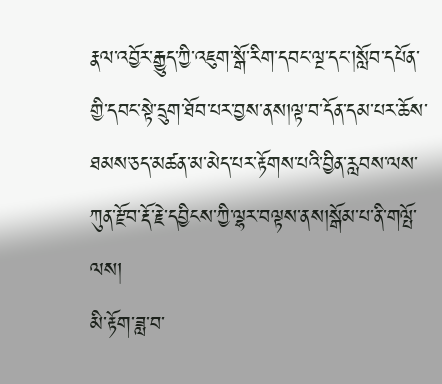རྣལ་འབྱོར་རྒྱུད་ཀྱི་འཇུག་སྒོ་རིག་དབང་ལྔ་དང་།སློབ་དཔོན་གྱི་དབང་སྟེ་དྲུག་ཐོབ་པར་བྱས་ནས།ལྟ་བ་དོན་དམ་པར་ཆོས་ཐམས་ཅད་མཚན་མ་མེད་པར་རྟོགས་པའི་བྱིན་རླབས་ལས་ཀུན་རྫོབ་རྡོ་རྗེ་དབྱིངས་ཀྱི་ལྷར་བལྟས་ནས།སྒོམ་པ་ནི་གལྤོ་ལས།
མི་རྟོག་ཟླ་བ་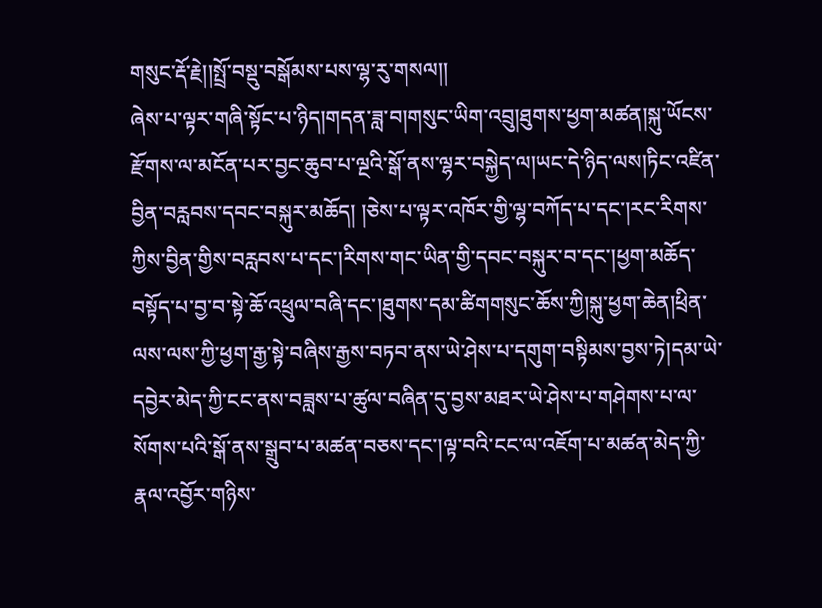གསུང་རྡོ་རྗེ།།སྤྲོ་བསྡུ་བསྒོམས་པས་ལྷ་རུ་གསལ།།
ཞེས་པ་ལྟར་གཞི་སྟོང་པ་ཉིད།གདན་ཟླ་བ།གསུང་ཡིག་འབྲུ།ཐུགས་ཕྱག་མཚན།སྐུ་ཡོངས་རྫོགས་ལ་མངོན་པར་བྱང་ཆུབ་པ་ལྔའི་སྒོ་ནས་ལྷར་བསྐྱེད་ལ།ཡང་དེ་ཉིད་ལས།ཏིང་འཛིན་བྱིན་བརླབས་དབང་བསྐུར་མཆོད། །ཅེས་པ་ལྟར་འཁོར་གྱི་ལྷ་བཀོད་པ་དང་།རང་རིགས་ཀྱིས་བྱིན་གྱིས་བརླབས་པ་དང་།རིགས་གང་ཡིན་གྱི་དབང་བསྐུར་བ་དང་།ཕྱག་མཆོད་བསྟོད་པ་བྱ་བ་སྟེ་ཆོ་འཕྲུལ་བཞི་དང་།ཐུགས་དམ་ཚིགགསུང་ཆོས་ཀྱི།སྐུ་ཕྱག་ཆེན།ཕྲིན་ལས་ལས་ཀྱི་ཕྱག་རྒྱ་སྟེ་བཞིས་རྒྱས་བཏབ་ནས་ཡེ་ཤེས་པ་དགུག་བསྟིམས་བྱས་ཏེ།དམ་ཡེ་དབྱེར་མེད་ཀྱི་ངང་ནས་བཟླས་པ་ཚུལ་བཞིན་དུ་བྱས་མཐར་ཡེ་ཤེས་པ་གཤེགས་པ་ལ་སོགས་པའི་སྒོ་ནས་སྒྲུབ་པ་མཚན་བཅས་དང་།ལྟ་བའི་ངང་ལ་འཇོག་པ་མཚན་མེད་ཀྱི་རྣལ་འབྱོར་གཉིས་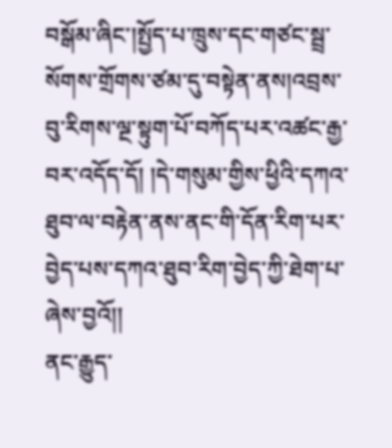བསྒོམ་ཞིང་།སྤྱོད་པ་ཁྲུས་དང་གཙང་སྦྲ་སོགས་གྲོགས་ཙམ་དུ་བསྟེན་ནས།འབྲས་བུ་རིགས་ལྔ་སྟུག་པོ་བཀོད་པར་འཚང་རྒྱ་བར་འདོད་དོ། །དེ་གསུམ་གྱིས་ཕྱིའི་དཀའ་ཐུབ་ལ་བརྟེན་ནས་ནང་གི་དོན་རིག་པར་བྱེད་པས་དཀའ་ཐུབ་རིག་བྱེད་ཀྱི་ཐེག་པ་ཞེས་བྱའོ།།
ནང་རྒྱུད་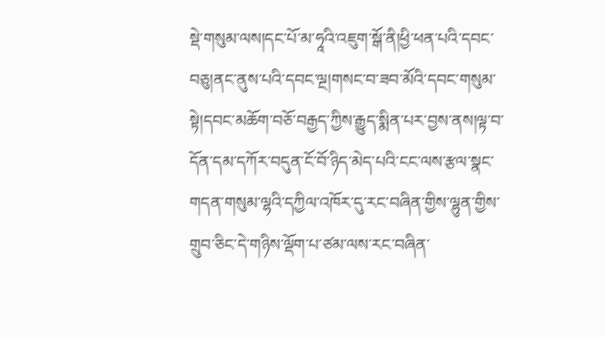སྡེ་གསུམ་ལས།དང་པོ་མ་ཧཱའི་འཇུག་སྒོ་ནི།ཕྱི་ཕན་པའི་དབང་བཅུ།ནང་ནུས་པའི་དབང་ལྔ།གསང་བ་ཟབ་མོའི་དབང་གསུམ་སྟེ།དབང་མཆོག་བཅོ་བརྒྱད་ཀྱིས་རྒྱུད་སྨིན་པར་བྱས་ནས།ལྟ་བ་དོན་དམ་དཀོར་བདུན་ངོ་བོ་ཉིད་མེད་པའི་ངང་ལས་རྩལ་སྣང་གདན་གསུམ་ལྷའི་དཀྱིལ་འཁོར་དུ་རང་བཞིན་གྱིས་ལྷུན་གྱིས་གྲུབ་ཅིང་དེ་གཉིས་ལྡོག་པ་ཙམ་ལས་རང་བཞིན་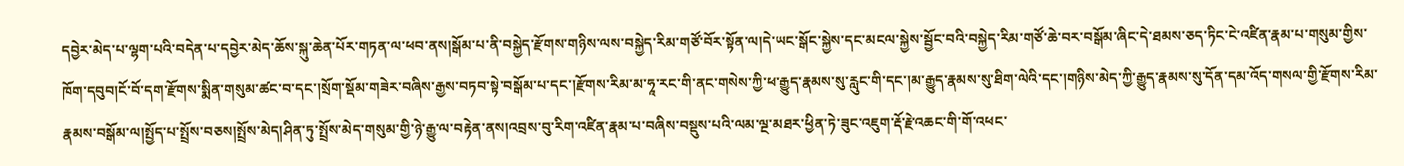དབྱེར་མེད་པ་ལྷག་པའི་བདེན་པ་དབྱེར་མེད་ཆོས་སྐུ་ཆེན་པོར་གཏན་ལ་ཕབ་ནས།སྒོམ་པ་ནི་བསྐྱེད་རྫོགས་གཉིས་ལས་བསྐྱེད་རིམ་གཙོ་བོར་སྟོན་ལ།དེ་ཡང་སྒོང་སྐྱེས་དང་མངལ་སྐྱེས་སྦྱོང་བའི་བསྐྱེད་རིམ་གཙོ་ཆེ་བར་བསྒོམ་ཞིང་དེ་ཐམས་ཅད་ཏིང་ངེ་འཛིན་རྣམ་པ་གསུམ་གྱིས་ཁོག་དབུབ།ངོ་བོ་དག་རྫོགས་སྨིན་གསུམ་ཚང་བ་དང་།སྲོག་སྡོམ་གཟེར་བཞིས་རྒྱས་བཏབ་སྟེ་བསྒོམ་པ་དང་།རྫོགས་རིམ་མ་ཧཱ་རང་གི་ནང་གསེས་ཀྱི་ཕ་རྒྱུད་རྣམས་སུ་རླུང་གི་དང་།མ་རྒྱུད་རྣམས་སུ་ཐིག་ལེའི་དང་།གཉིས་མེད་ཀྱི་རྒྱུད་རྣམས་སུ་དོན་དམ་འོད་གསལ་གྱི་རྫོགས་རིམ་རྣམས་བསྒོམ་ལ།སྤྱོད་པ་སྤྲོས་བཅས།སྤྲོས་མེད།ཤིན་ཏུ་སྤྲོས་མེད་གསུམ་གྱི་ཉེ་རྒྱུ་ལ་བརྟེན་ནས།འབྲས་བུ་རིག་འཛིན་རྣམ་པ་བཞིས་བསྡུས་པའི་ལམ་ལྔ་མཐར་ཕྱིན་ཏེ་ཟུང་འཇུག་རྡོ་རྗེ་འཆང་གི་གོ་འཕང་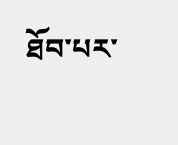ཐོབ་པར་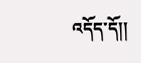འདོད་དོ།།